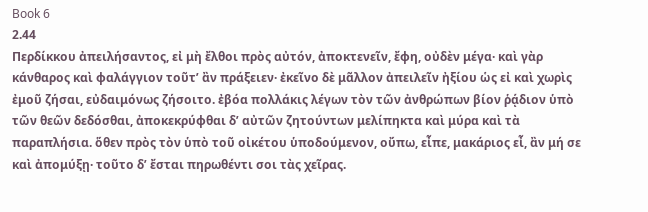Book 6
2.44
Περδίκκου ἀπειλήσαντος, εἰ μὴ ἔλθοι πρὸς αὐτόν, ἀποκτενεῖν, ἔφη, οὐδὲν μέγα· καὶ γὰρ κάνθαρος καὶ φαλάγγιον τοῦτʼ ἂν πράξειεν· ἐκεῖνο δὲ μᾶλλον ἀπειλεῖν ἠξίου ὡς εἰ καὶ χωρὶς ἐμοῦ ζήσαι, εὐδαιμόνως ζήσοιτο. ἐβόα πολλάκις λέγων τὸν τῶν ἀνθρώπων βίον ῥᾴδιον ὑπὸ τῶν θεῶν δεδόσθαι, ἀποκεκρύφθαι δʼ αὐτῶν ζητούντων μελίπηκτα καὶ μύρα καὶ τὰ παραπλήσια. ὅθεν πρὸς τὸν ὑπὸ τοῦ οἰκέτου ὑποδούμενον, οὔπω, εἶπε, μακάριος εἶ, ἂν μή σε καὶ ἀπομύξῃ· τοῦτο δʼ ἔσται πηρωθέντι σοι τὰς χεῖρας.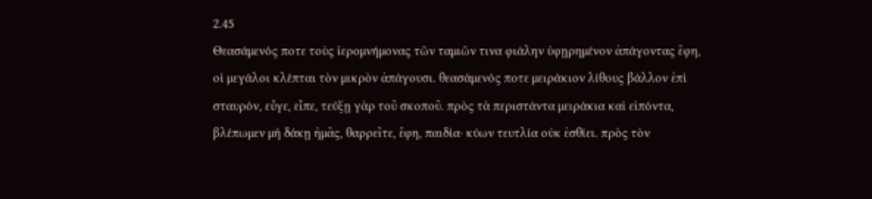2.45
Θεασάμενός ποτε τοὺς ἱερομνήμονας τῶν ταμιῶν τινα φιάλην ὑφῃρημένον ἀπάγοντας ἔφη, οἱ μεγάλοι κλέπται τὸν μικρὸν ἀπάγουσι. θεασάμενός ποτε μειράκιον λίθους βάλλον ἐπὶ σταυρόν, εὖγε, εἶπε, τεύξῃ γὰρ τοῦ σκοποῦ. πρὸς τὰ περιστάντα μειράκια καὶ εἰπόντα, βλέπωμεν μὴ δάκῃ ἡμᾶς, θαρρεῖτε, ἔφη, παιδία· κύων τευτλία οὐκ ἐσθίει. πρὸς τὸν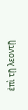ἐπὶ τῇ λεοντῇ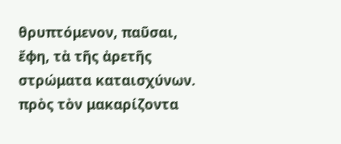θρυπτόμενον, παῦσαι, ἔφη, τὰ τῆς ἀρετῆς στρώματα καταισχύνων. πρὸς τὸν μακαρίζοντα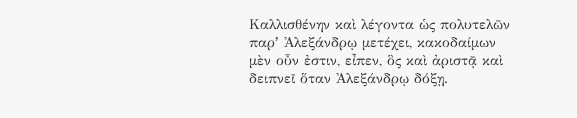Καλλισθένην καὶ λέγοντα ὡς πολυτελῶν παρʼ Ἀλεξάνδρῳ μετέχει, κακοδαίμων μὲν οὖν ἐστιν, εἶπεν, ὃς καὶ ἀριστᾷ καὶ δειπνεῖ ὅταν Ἀλεξάνδρῳ δόξῃ.